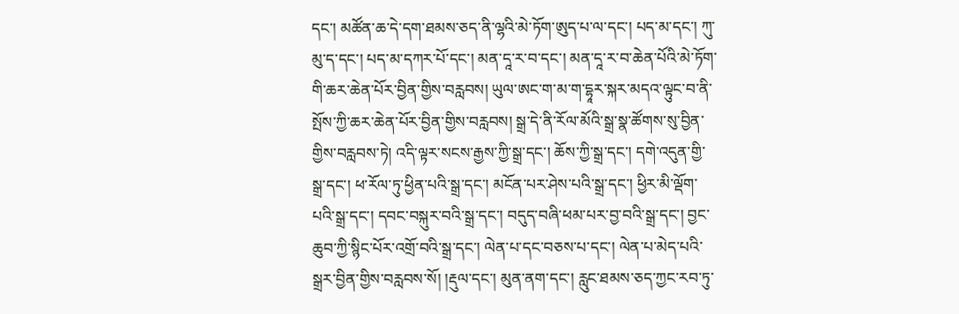དང་། མཚོན་ཆ་དེ་དག་ཐམས་ཅད་ནི་ལྷའི་མེ་ཏོག་ཨུད་པ་ལ་དང་། པད་མ་དང་། ཀུ་མུ་ད་དང་། པད་མ་དཀར་པོ་དང་། མན་དཱ་ར་བ་དང་། མན་དཱ་ར་བ་ཆེན་པོའི་མེ་ཏོག་གི་ཆར་ཆེན་པོར་བྱིན་གྱིས་བརླབས། ཡུལ་ཨང་ག་མ་ག་དྷཱར་སྐར་མདའ་ལྟུང་བ་ནི་སྤོས་ཀྱི་ཆར་ཆེན་པོར་བྱིན་གྱིས་བརླབས། སྒྲ་དེ་ནི་རོལ་མོའི་སྒྲ་སྣ་ཚོགས་སུ་བྱིན་གྱིས་བརླབས་ཏེ། འདི་ལྟར་སངས་རྒྱས་ཀྱི་སྒྲ་དང་། ཆོས་ཀྱི་སྒྲ་དང་། དགེ་འདུན་གྱི་སྒྲ་དང་། ཕ་རོལ་ཏུ་ཕྱིན་པའི་སྒྲ་དང་། མངོན་པར་ཤེས་པའི་སྒྲ་དང་། ཕྱིར་མི་ལྡོག་པའི་སྒྲ་དང་། དབང་བསྐུར་བའི་སྒྲ་དང་། བདུད་བཞི་ཕམ་པར་བྱ་བའི་སྒྲ་དང་། བྱང་ཆུབ་ཀྱི་སྙིང་པོར་འགྲོ་བའི་སྒྲ་དང་། ལེན་པ་དང་བཅས་པ་དང་། ལེན་པ་མེད་པའི་སྒྲར་བྱིན་གྱིས་བརླབས་སོ། །རྡུལ་དང་། མུན་ནག་དང་། རླུང་ཐམས་ཅད་ཀྱང་རབ་ཏུ་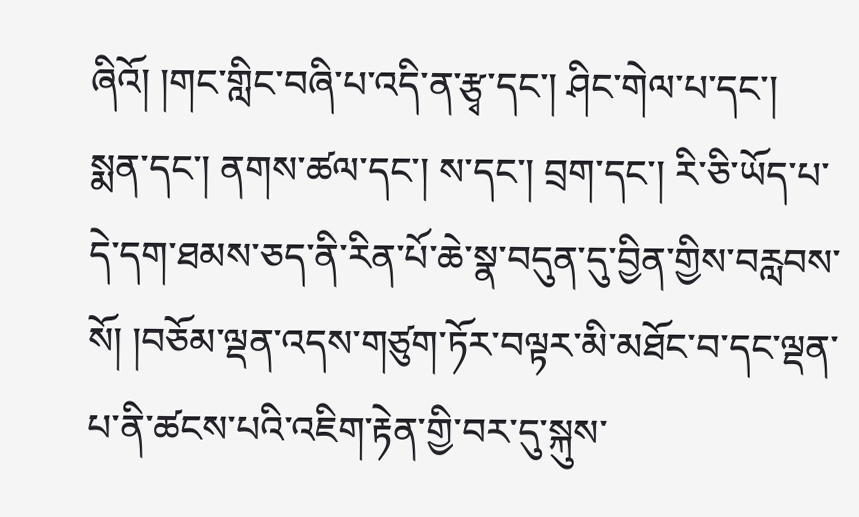ཞིའོ། །གང་གླིང་བཞི་པ་འདི་ན་རྩྭ་དང་། ཤིང་གེལ་པ་དང་། སྨན་དང་། ནགས་ཚལ་དང་། ས་དང་། བྲག་དང་། རི་ཅི་ཡོད་པ་དེ་དག་ཐམས་ཅད་ནི་རིན་པོ་ཆེ་སྣ་བདུན་དུ་བྱིན་གྱིས་བརླབས་སོ། །བཅོམ་ལྡན་འདས་གཙུག་ཏོར་བལྟར་མི་མཐོང་བ་དང་ལྡན་པ་ནི་ཚངས་པའི་འཇིག་རྟེན་གྱི་བར་དུ་སྐུས་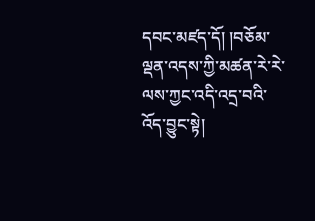དབང་མཛད་དོ། །བཅོམ་ལྡན་འདས་ཀྱི་མཚན་རེ་རེ་ལས་ཀྱང་འདི་འདྲ་བའི་འོད་བྱུང་སྟེ།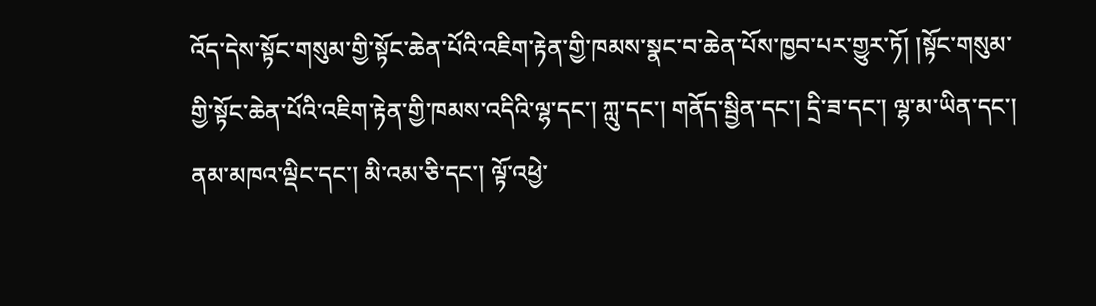འོད་དེས་སྟོང་གསུམ་གྱི་སྟོང་ཆེན་པོའི་འཇིག་རྟེན་གྱི་ཁམས་སྣང་བ་ཆེན་པོས་ཁྱབ་པར་གྱུར་ཏོ། །སྟོང་གསུམ་གྱི་སྟོང་ཆེན་པོའི་འཇིག་རྟེན་གྱི་ཁམས་འདིའི་ལྷ་དང་། ཀླུ་དང་། གནོད་སྦྱིན་དང་། དྲི་ཟ་དང་། ལྷ་མ་ཡིན་དང་། ནམ་མཁའ་ལྡིང་དང་། མི་འམ་ཅི་དང་། ལྟོ་འཕྱེ་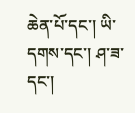ཆེན་པོ་དང་། ཡི་དགས་དང་། ཤ་ཟ་དང་།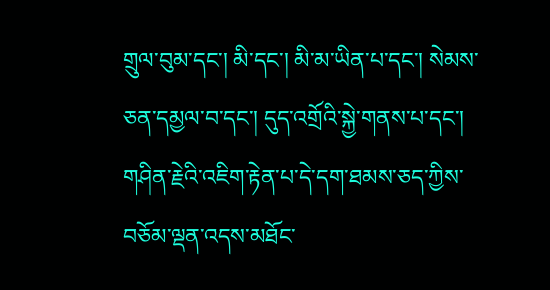གྲུལ་བུམ་དང་། མི་དང་། མི་མ་ཡིན་པ་དང་། སེམས་ཅན་དམྱལ་བ་དང་། དུད་འགྲོའི་སྐྱེ་གནས་པ་དང་། གཤིན་རྗེའི་འཇིག་རྟེན་པ་དེ་དག་ཐམས་ཅད་ཀྱིས་བཅོམ་ལྡན་འདས་མཐོང་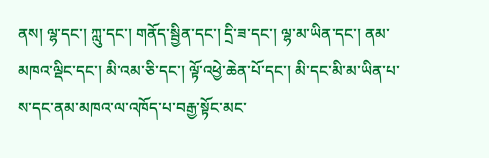ནས། ལྷ་དང་། ཀླུ་དང་། གནོད་སྦྱིན་དང་། དྲི་ཟ་དང་། ལྷ་མ་ཡིན་དང་། ནམ་མཁའ་ལྡིང་དང་། མི་འམ་ཅི་དང་། ལྟོ་འཕྱེ་ཆེན་པོ་དང་། མི་དང་མི་མ་ཡིན་པ་ས་དང་ནམ་མཁའ་ལ་འཁོད་པ་བརྒྱ་སྟོང་མང་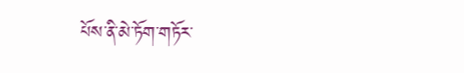པོས་ནི་མེ་ཏོག་གཏོར་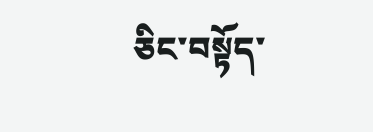ཅིང་བསྟོད་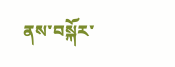ནས་བསྐོར་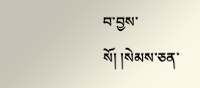བ་བྱས་སོ། །སེམས་ཅན་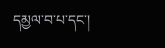དམྱལ་བ་པ་དང་།